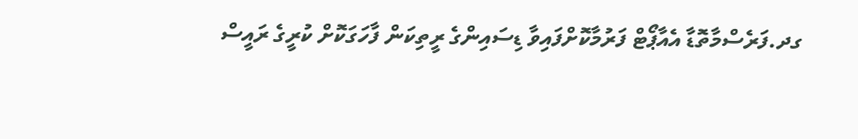ގދ.ފަރެސްމާތޮޑާ އެއާޕޯޓް ފަރުމާކޮށްފައިވާ ޑިސައިންގެ ރީތިކަން ފާހަގަކޮށް ކުރީގެ ރައީސް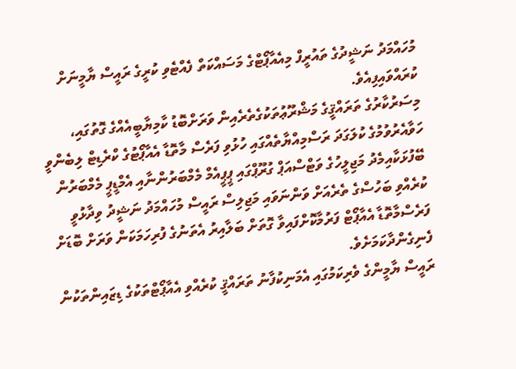މުހައްމަދު ނަޝީދުގެ ތައުރީފް މިއެއާޕޯޓްގެ މަސައްކަތް ފެއްޓެވި ކުރީގެ ރައީސް ޔާމީނަށް ކުރައްވައިފިއެވެ.
މިސަރުކާރުގެ ތަރައްޤީގެ މަޝްރޫޢުތަކުގެތެރެއިން ވަރަށްބޮޑު ކާމިޔާބީއެއްގެ ގޮތުގައި، ހަވާއެރުވުމުގެ ކުލަގަދަ ރަސްމިއްޔާތެއްގައި ހުޅުވި ފަރެސް މާތޮޑާ އެއާޕޯޓުގެ ކްރެޑިޓް ލިބެންވީ ބޭފުޅަކާއިމެދު މަޖިލީހުގެ ވަޓްސްއަޕް ގުރޫޕްގައި ޕީޕީއެމް މެމްބަރުންނާއި އެމްޑީޕީ މެމްބަރުން ކުރެއްވި ބަހުސްގެ ތެރެއަށް ވަންނަވައި މަޖިލިސް ރައީސް މުހައްމަދު ނަޝީދު ވިދާޅުވީ ފަރެސްމާތޮޑާ އެއާޕޯޓް ފަރުމާކޮށްފައިވާ ގޮތަށް ބަލާއިރު އެތަނުގެ ފުރިހަމަކަން ވަރަށް ބޮޑަށް ފެނިގެންދާކަމަށެވެ.
ރައީސް ޔާމީންގެ ވެރިކަމުގައި އެމަނިކުފާނު ތަރައްޤީ ކުރެއްވި އެއާޕޯޓްތަކުގެ ޑިޒައިންތަކުން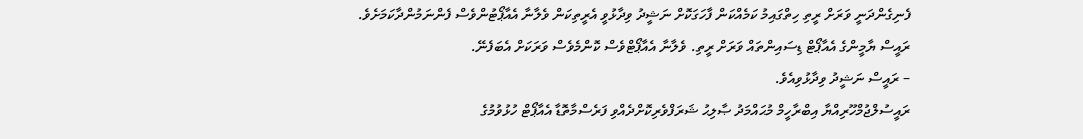ފެނިގެންދަނީ ވަރަށް ރީތި ހިތްގައިމު ކަމެއްކަން ފާހަގަކޮށް ނަޝީދު ވިދާޅުވީ އެރީތިކަން ވެލާނާ އެއާޕޯޓުންވެސް ފެންނަމުންދާކަމަށެވެ.
ރައީސް ޔާމީންގެ އެއާޕޯޓް ޑިސައިންތައް ވަރަށް ރީތި. ވެލާނާ އެއާޕޯޓްވެސް ކޮންމެވެސް ވަރަކަށް އެބަފެނޭ.
– ރައީސް ނަޝީދު ވިދާޅުވިއެވެ.
ރައީސުލްޖުމްހޫރިއްޔާ އިބްރާހީމް މުޙައްމަދު ޞާލިޙު ޝަރަފްވެރިކޮށްދެއްވި ފަރެސްމާތޮޑާ އެއާޕޯޓް ހުޅުވުމުގެ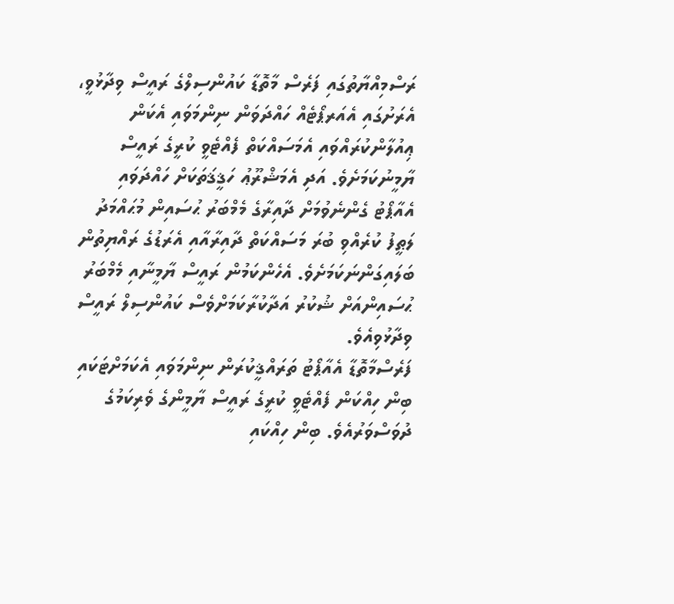ރަސްމިއްޔާތުގައި ފަރެސް މާތޮޑާ ކައުންސިލްގެ ރައީސް ވިދާޅުވީ، އެރަށުގައި އެއަރޕޯޓެއް ހައްދަވަން ނިންމަވައި އެކަން ޢިއުލާންކުރައްވައި އެމަސައްކަތް ފެއްޓެވީ ކުރީގެ ރައީސް ޔާމީނުކަމަށެވެ. އަދި އެމަޝްރޫޢު ހަޤީޤަތަކަށް ހައްދަވައި އެއާޕޯޓު ގެންނެވުމަށް ދާއިރާގެ މެމްބަރު ޙުސައިން މުޙައްމަދު ލަޠީފު ކުރެއްވި ބުރަ މަސައްކަތް ދާއިރާއާއި އެރަޑުގެ ރައްޔިތުން ބަލައިގަންނަކަމަށެވެ. އެހެންކަމުން ރައީސް ޔާމީނާއި މެމްބަރު ޙުސައިންއަށް ޝުކުރު އަދާކުރާކަމަށްވެސް ކައުންސިލް ރައީސް ވިދާޅުވިއެވެ.
ފަރެސްމާތޮޑާ އެއާޕޯޓު ތަރައްޤީކުރަން ނިންމަވައި އެކަމަށްޓަކައި ބިން ހިއްކަން ފެއްޓެވީ ކުރީގެ ރައީސް ޔާމީންގެ ވެރިކަމުގެ ދުވަސްވަރުއެވެ. ބިން ހިއްކައި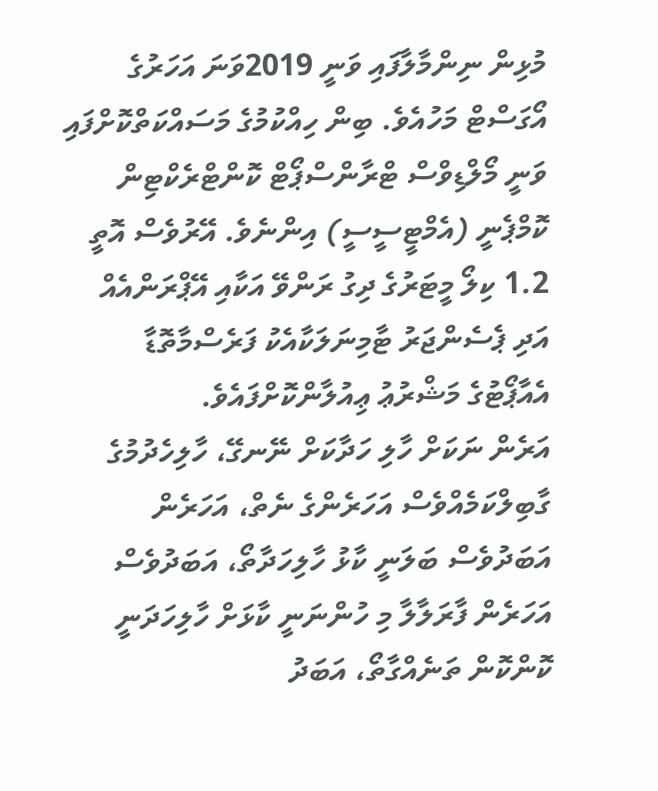މުޅިން ނިންމާލާފައި ވަނީ 2019ވަނަ އަހަރުގެ އޯގަސްޓް މަހުއެވެ. ބިން ހިއްކުމުގެ މަސައްކަތްކޮށްފައި ވަނީ މޯލްޑިވްސް ޓްރާންސްޕޯޓް ކޮންޓްރެކްޓިން ކޮމްޕެނީ (އެމްޓީސީސީ) އިންނެވެ. އޭރުވެސް އޮތީ 1.2 ކިލޯ މީޓަރުގެ ދިގު ރަންވޭ އަކާއި އޭޕްރަންއެއް އަދި ޕެސެންޖަރު ޓާމިނަލަކާއެކު ފަރެސްމާތޮޑާ އެއާޕޯޓުގެ މަޝްރުޢު ޢިއުލާންކޮށްފައެވެ.
އަރެން ނަކަށް ހާލި ހަދާކަށް ނޭނގޭ، ހާލިހެދުމުގެ ގާބިލްކަމެއްވެސް އަހަރެންގެ ނެތް، އަހަރެން އަބަދުވެސް ބަލަނީ ކާޅު ހާލިހަދާތޯ، އަބަދުވެސް އަހަރެން ފާރަލާލާ މި ހުންނަނީ ކާޅަށް ހާލިހަދަނީ ކޮންކޮން ތަނެއްގާތޯ، އަބަދު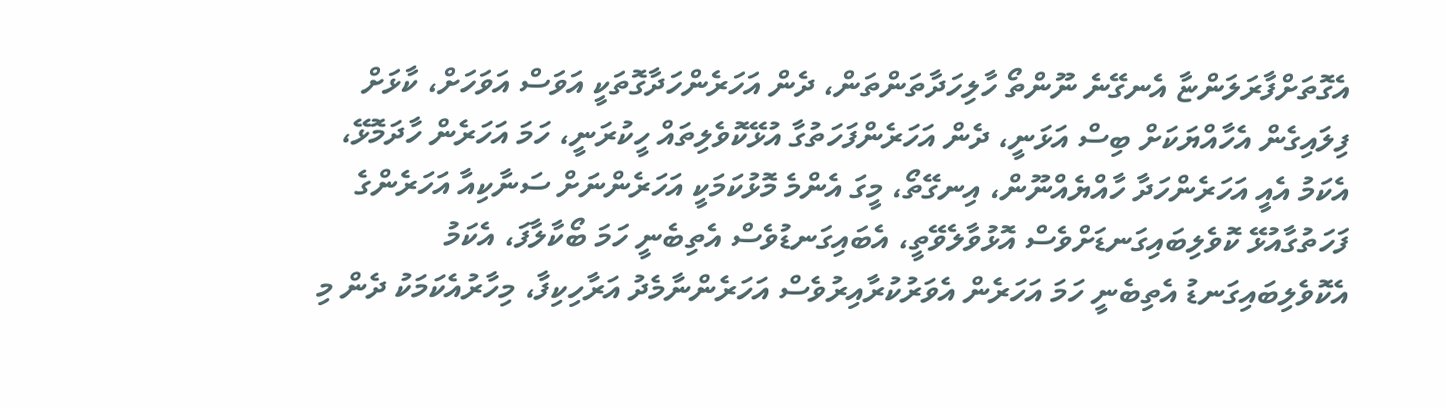އެގޮތަށްފާރަލަންޏާ އެނގޭނެ ނޫންތޯ ހާލިހަދާތަންތަން، ދެން އަހަރެންހަދާގޮތަކީ އަވަސް އަވަހަށް، ކާޅަށް ފިލައިގެން އެހާއްޔަކަށް ބިސް އަޅަނީ، ދެން އަހަރެންފަހަތުގާ އުޅޭކޮވެލިތައް ހީކުރަނީ، ހަމަ އަހަރެން ހާދަމޮޅޭ، އެކަމު އެއީ އަހަރެންހަދާ ހާއްޔެއްނޫން، އިނގޭތޯ، މީގަ އެންމެ މޮޅުކަމަކީ އަހަރެންނަށް ސަނާކިއާ އަހަރެންގެ ފަހަތުގާއުޅޭ ކޮވެލިބައިގަނޑަށްވެސް އޮޅުވާލެވޭތީ، އެބައިގަނޑުވެސް އެތިބެނީ ހަމަ ބޯކާލާފަ، އެކަމު އެކޮވެލިބައިގަނޑު އެތިބެނީ ހަމަ އަހަރެން އެވަރުކުރާއިރުވެސް އަހަރެންނާމެދު އަރާހިކިފާ، މިހާރުއެކަމަކު ދެން މި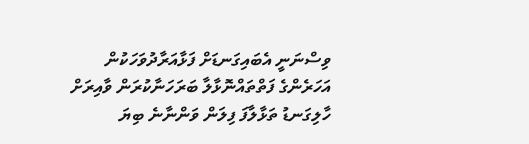ވިސްނަނީ އެބައިގަނޑަށް ފަޅާއަރާދުވަހަކުން އަހަރެންގެ ފަތްތައްނޮޅާލާ ބަރަހަނާކުރަން ވާއިރަށް ހާލިގަނޑު ތަޅާލާފަ ފިލަން ވަންނާނެ ބިޔަ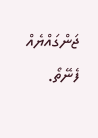ޖަންގައްޔެއް ފެނޭތޯ.